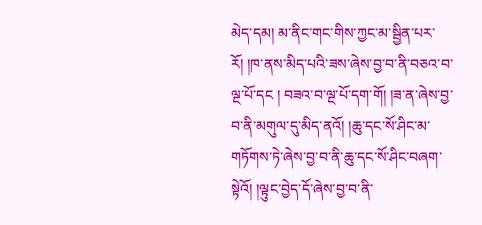མེད་དམ། མ་ནིང་གང་གིས་ཀྱང་མ་སྦྱིན་པར་རོ། །ཁ་ནས་མིད་པའི་ཟས་ཞེས་བྱ་བ་ནི་བཅའ་བ་ལྔ་པོ་དང ། བཟའ་བ་ལྔ་པོ་དག་གོ། །ཟ་ན་ཞེས་བྱ་བ་ནི་མགུལ་དུ་མིད་ནའོ། །ཆུ་དང་སོ་ཤིང་མ་གཏོགས་ཏེ་ཞེས་བྱ་བ་ནི་ཆུ་དང་སོ་ཤིང་བཞག་སྟེའོ། །ལྟུང་བྱེད་དོ་ཞེས་བྱ་བ་ནི་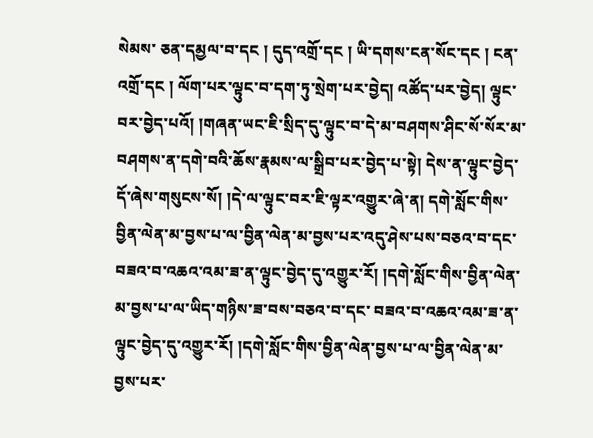སེམས་ ཅན་དམྱལ་བ་དང ། དུད་འགྲོ་དང ། ཡི་དགས་ངན་སོང་དང ། ངན་འགྲོ་དང ། ལོག་པར་ལྟུང་བ་དག་ཏུ་སྲེག་པར་བྱེད། འཚོད་པར་བྱེད། ལྟུང་བར་བྱེད་པའོ། །གཞན་ཡང་ཇི་སྲིད་དུ་ལྟུང་བ་དེ་མ་བཤགས་ཤིང་སོ་སོར་མ་བཤགས་ན་དགེ་བའི་ཆོས་རྣམས་ལ་སྒྲིབ་པར་བྱེད་པ་སྟེ། དེས་ན་ལྟུང་བྱེད་དོ་ཞེས་གསུངས་སོ། །དེ་ལ་ལྟུང་བར་ཇི་ལྟར་འགྱུར་ཞེ་ན། དགེ་སློང་གིས་བྱིན་ལེན་མ་བྱས་པ་ལ་བྱིན་ལེན་མ་བྱས་པར་འདུ་ཤེས་པས་བཅའ་བ་དང་བཟའ་བ་འཆའ་འམ་ཟ་ན་ལྟུང་བྱེད་དུ་འགྱུར་རོ། །དགེ་སློང་གིས་བྱིན་ལེན་མ་བྱས་པ་ལ་ཡིད་གཉིས་ཟ་བས་བཅའ་བ་དང་ བཟའ་བ་འཆའ་འམ་ཟ་ན་ལྟུང་བྱེད་དུ་འགྱུར་རོ། །དགེ་སློང་གིས་བྱིན་ལེན་བྱས་པ་ལ་བྱིན་ལེན་མ་བྱས་པར་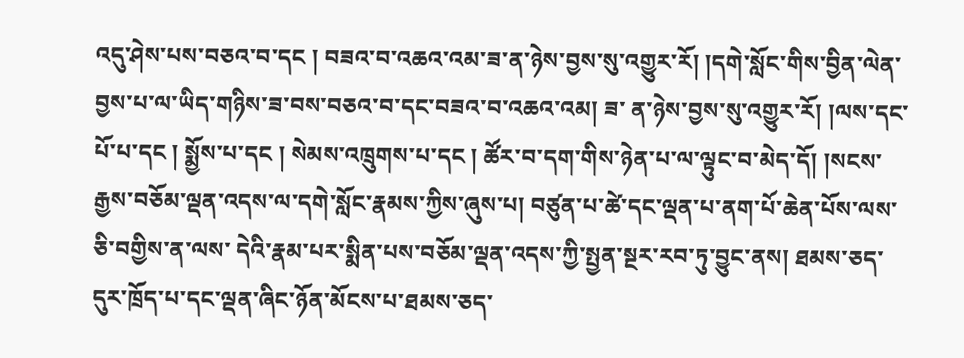འདུ་ཤེས་པས་བཅའ་བ་དང ། བཟའ་བ་འཆའ་འམ་ཟ་ན་ཉེས་བྱས་སུ་འགྱུར་རོ། །དགེ་སློང་གིས་བྱིན་ལེན་བྱས་པ་ལ་ཡིད་གཉིས་ཟ་བས་བཅའ་བ་དང་བཟའ་བ་འཆའ་འམ། ཟ་ ན་ཉེས་བྱས་སུ་འགྱུར་རོ། །ལས་དང་པོ་པ་དང ། སྨྱོས་པ་དང ། སེམས་འཁྲུགས་པ་དང ། ཚོར་བ་དག་གིས་ཉེན་པ་ལ་ལྟུང་བ་མེད་དོ། །སངས་རྒྱས་བཅོམ་ལྡན་འདས་ལ་དགེ་སློང་རྣམས་ཀྱིས་ཞུས་པ། བཙུན་པ་ཚེ་དང་ལྡན་པ་ནག་པོ་ཆེན་པོས་ལས་ཅི་བགྱིས་ན་ལས་ དེའི་རྣམ་པར་སྨིན་པས་བཅོམ་ལྡན་འདས་ཀྱི་སྤྱན་སྔར་རབ་ཏུ་བྱུང་ནས། ཐམས་ཅད་དུར་ཁྲོད་པ་དང་ལྡན་ཞིང་ཉོན་མོངས་པ་ཐམས་ཅད་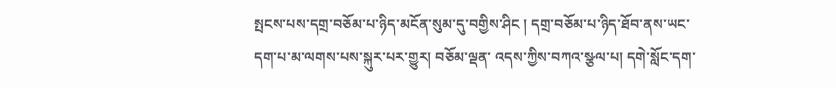སྤངས་པས་དགྲ་བཅོམ་པ་ཉིད་མངོན་སུམ་དུ་བགྱིས་ཤིང ། དགྲ་བཅོམ་པ་ཉིད་ཐོབ་ནས་ཡང་དག་པ་མ་ལགས་པས་སྐུར་པར་གྱུར། བཅོམ་ལྡན་ འདས་ཀྱིས་བཀའ་སྩལ་པ། དགེ་སློང་དག་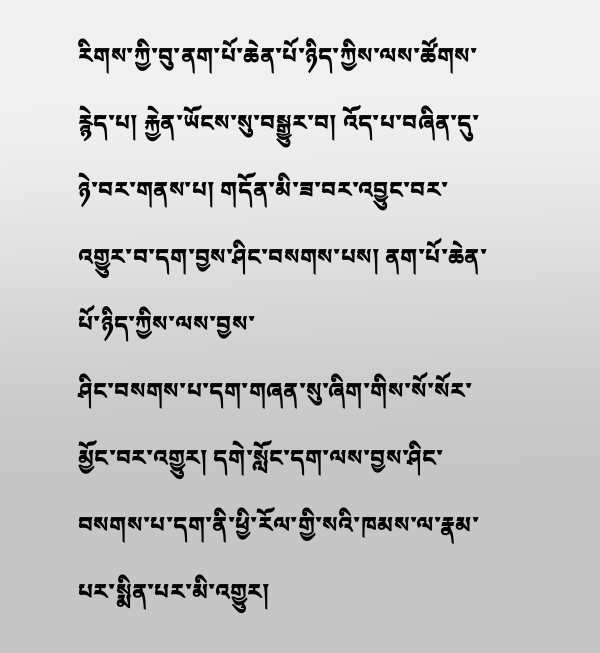རིགས་ཀྱི་བུ་ནག་པོ་ཆེན་པོ་ཉིད་ཀྱིས་ལས་ཚོགས་རྙེད་པ། རྐྱེན་ཡོངས་སུ་བསྒྱུར་བ། འོད་པ་བཞིན་དུ་ཉེ་བར་གནས་པ། གདོན་མི་ཟ་བར་འབྱུང་བར་འགྱུར་བ་དག་བྱས་ཤིང་བསགས་པས། ནག་པོ་ཆེན་པོ་ཉིད་ཀྱིས་ལས་བྱས་
ཤིང་བསགས་པ་དག་གཞན་སུ་ཞིག་གིས་སོ་སོར་མྱོང་བར་འགྱུར། དགེ་སློང་དག་ལས་བྱས་ཤིང་བསགས་པ་དག་ནི་ཕྱི་རོལ་གྱི་སའི་ཁམས་ལ་རྣམ་པར་སྨིན་པར་མི་འགྱུར།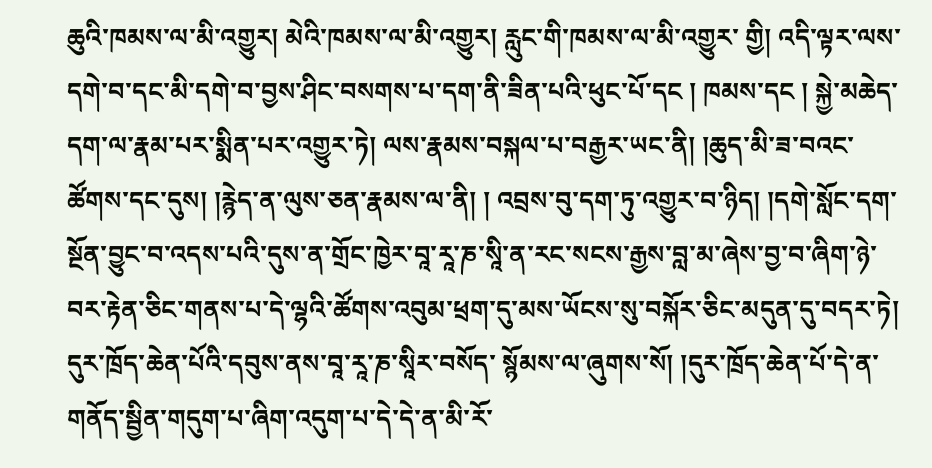ཆུའི་ཁམས་ལ་མི་འགྱུར། མེའི་ཁམས་ལ་མི་འགྱུར། རླུང་གི་ཁམས་ལ་མི་འགྱུར་ གྱི། འདི་ལྟར་ལས་དགེ་བ་དང་མི་དགེ་བ་བྱས་ཤིང་བསགས་པ་དག་ནི་ཟིན་པའི་ཕུང་པོ་དང ། ཁམས་དང ། སྐྱེ་མཆེད་དག་ལ་རྣམ་པར་སྨིན་པར་འགྱུར་ཏེ། ལས་རྣམས་བསྐལ་པ་བརྒྱར་ཡང་ནི། །ཆུད་མི་ཟ་བའང་ཚོགས་དང་དུས། །རྙེད་ན་ལུས་ཅན་རྣམས་ལ་ནི། ། འབྲས་བུ་དག་ཏུ་འགྱུར་བ་ཉིད། །དགེ་སློང་དག་སྔོན་བྱུང་བ་འདས་པའི་དུས་ན་གྲོང་ཁྱེར་བཱ་རཱ་ཎ་སཱི་ན་རང་སངས་རྒྱས་བླ་མ་ཞེས་བྱ་བ་ཞིག་ཉེ་བར་རྟེན་ཅིང་གནས་པ་དེ་ལྷའི་ཚོགས་འབུམ་ཕྲག་དུ་མས་ཡོངས་སུ་བསྐོར་ཅིང་མདུན་དུ་བདར་ཏེ། དུར་ཁྲོད་ཆེན་པོའི་དབུས་ནས་བཱ་རཱ་ཎ་སཱིར་བསོད་ སྙོམས་ལ་ཞུགས་སོ། །དུར་ཁྲོད་ཆེན་པོ་དེ་ན་གནོད་སྦྱིན་གདུག་པ་ཞིག་འདུག་པ་དེ་དེ་ན་མི་རོ་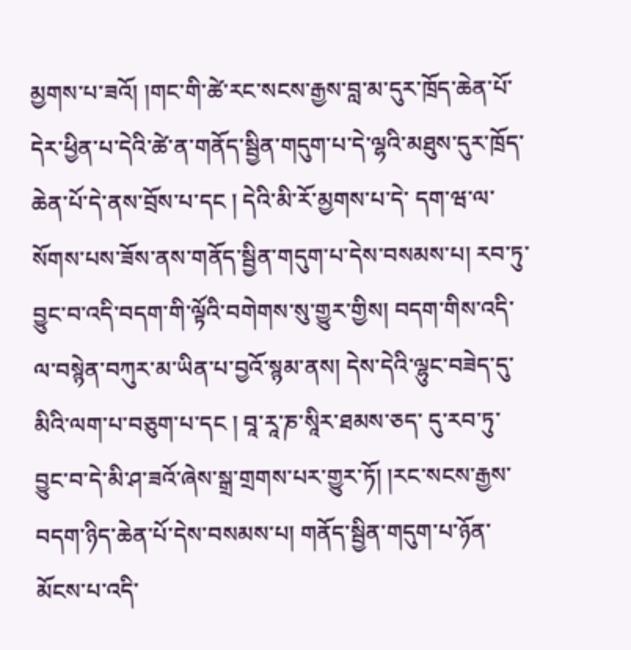མྱགས་པ་ཟའོ། །གང་གི་ཚེ་རང་སངས་རྒྱས་བླ་མ་དུར་ཁྲོད་ཆེན་པོ་དེར་ཕྱིན་པ་དེའི་ཚེ་ན་གནོད་སྦྱིན་གདུག་པ་དེ་ལྷའི་མཐུས་དུར་ཁྲོད་ཆེན་པོ་དེ་ནས་བྲོས་པ་དང ། དེའི་མི་རོ་མྱགས་པ་དེ་ དག་ཝ་ལ་སོགས་པས་ཟོས་ནས་གནོད་སྦྱིན་གདུག་པ་དེས་བསམས་པ། རབ་ཏུ་བྱུང་བ་འདི་བདག་གི་ལྟོའི་བགེགས་སུ་གྱུར་གྱིས། བདག་གིས་འདི་ལ་བསྙེན་བཀུར་མ་ཡིན་པ་བྱའོ་སྙམ་ནས། དེས་དེའི་ལྷུང་བཟེད་དུ་མིའི་ལག་པ་བཅུག་པ་དང ། བཱ་རཱ་ཎ་སཱིར་ཐམས་ཅད་ དུ་རབ་ཏུ་བྱུང་བ་དེ་མི་ཤ་ཟའོ་ཞེས་སྒྲ་གྲགས་པར་གྱུར་ཏོ། །རང་སངས་རྒྱས་བདག་ཉིད་ཆེན་པོ་དེས་བསམས་པ། གནོད་སྦྱིན་གདུག་པ་ཉོན་མོངས་པ་འདི་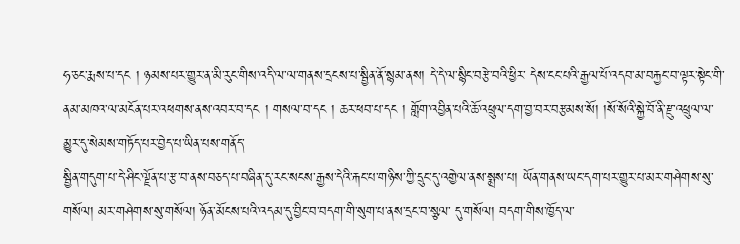ཧ་ཅང་རྨས་པ་དང ། ཉམས་པར་གྱུར་ན་མི་རུང་གིས་འདི་ལ་ལ་གནས་དྲངས་པ་སྦྱིན་ནོ་སྙམ་ནས། དེ་དེ་ལ་སྙིང་བརྩེ་བའི་ཕྱིར་ དེས་ངང་པའི་རྒྱལ་པོ་འདབ་མ་བརྐྱང་བ་ལྟར་སྟེང་གི་ནམ་མཁའ་ལ་མངོན་པར་འཕགས་ནས་འབར་བ་དང ། གསལ་བ་དང ། ཆར་ཕབ་པ་དང ། གློག་འབྱིན་པའི་ཆོ་འཕྲུལ་དག་བྱ་བར་བརྩམས་སོ། །སོ་སོའི་སྐྱེ་བོ་ནི་རྫུ་འཕྲུལ་ལ་མྱུར་དུ་སེམས་གཏོད་པར་བྱེད་པ་ཡིན་པས་གནོད་
སྦྱིན་གདུག་པ་དེ་ཤིང་ལྗོན་པ་རྩ་བ་ནས་བཅད་པ་བཞིན་དུ་རང་སངས་རྒྱས་དེའི་རྐང་པ་གཉིས་ཀྱི་དྲུང་དུ་འགྱེལ་ནས་སྨྲས་པ། ཡོན་གནས་ཡང་དག་པར་གྱུར་པ་མར་གཤེགས་སུ་གསོལ། མར་གཤེགས་སུ་གསོལ། ཉོན་མོངས་པའི་འདམ་དུ་བྱིང་བ་བདག་གི་སུག་པ་ནས་དྲང་བ་སྩལ་ དུ་གསོལ། བདག་གིས་ཁྱོད་ལ་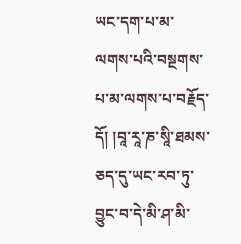ཡང་དག་པ་མ་ལགས་པའི་བསྔགས་པ་མ་ལགས་པ་བརྗོད་དོ། །བཱ་རཱ་ཎ་སཱི་ཐམས་ཅད་དུ་ཡང་རབ་ཏུ་བྱུང་བ་དེ་མི་ཤ་མི་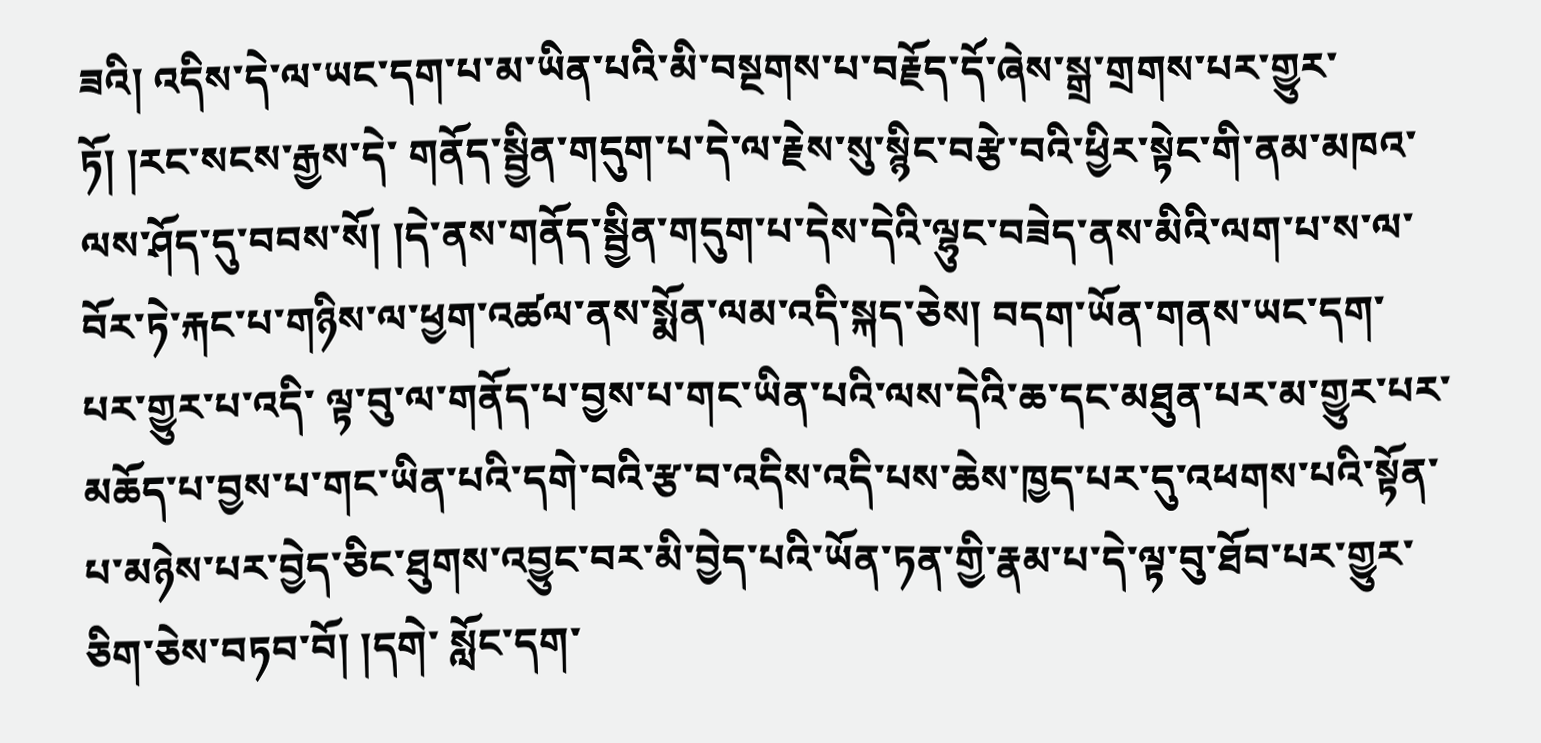ཟའི། འདིས་དེ་ལ་ཡང་དག་པ་མ་ཡིན་པའི་མི་བསྔགས་པ་བརྗོད་དོ་ཞེས་སྒྲ་གྲགས་པར་གྱུར་ཏོ། །རང་སངས་རྒྱས་དེ་ གནོད་སྦྱིན་གདུག་པ་དེ་ལ་རྗེས་སུ་སྙིང་བརྩེ་བའི་ཕྱིར་སྟེང་གི་ནམ་མཁའ་ལས་ཤོད་དུ་བབས་སོ། །དེ་ནས་གནོད་སྦྱིན་གདུག་པ་དེས་དེའི་ལྷུང་བཟེད་ནས་མིའི་ལག་པ་ས་ལ་བོར་ཏེ་རྐང་པ་གཉིས་ལ་ཕྱག་འཚལ་ནས་སྨོན་ལམ་འདི་སྐད་ཅེས། བདག་ཡོན་གནས་ཡང་དག་པར་གྱུར་པ་འདི་ ལྟ་བུ་ལ་གནོད་པ་བྱས་པ་གང་ཡིན་པའི་ལས་དེའི་ཆ་དང་མཐུན་པར་མ་གྱུར་པར་མཆོད་པ་བྱས་པ་གང་ཡིན་པའི་དགེ་བའི་རྩ་བ་འདིས་འདི་པས་ཆེས་ཁྱད་པར་དུ་འཕགས་པའི་སྟོན་པ་མཉེས་པར་བྱེད་ཅིང་ཐུགས་འབྱུང་བར་མི་བྱེད་པའི་ཡོན་ཏན་གྱི་རྣམ་པ་དེ་ལྟ་བུ་ཐོབ་པར་གྱུར་ཅིག་ཅེས་བཏབ་བོ། །དགེ་ སློང་དག་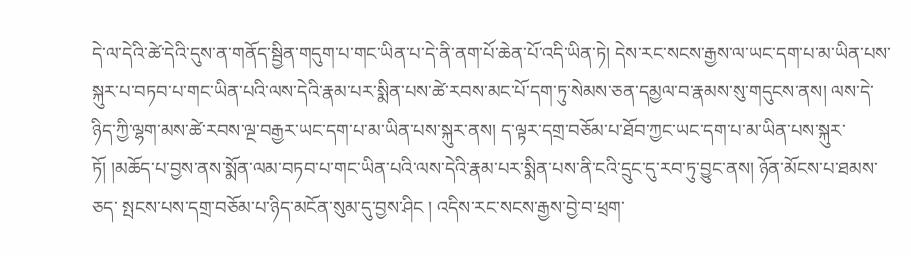དེ་ལ་དེའི་ཚེ་དེའི་དུས་ན་གནོད་སྦྱིན་གདུག་པ་གང་ཡིན་པ་དེ་ནི་ནག་པོ་ཆེན་པོ་འདི་ཡིན་ཏེ། དེས་རང་སངས་རྒྱས་ལ་ཡང་དག་པ་མ་ཡིན་པས་སྐུར་པ་བཏབ་པ་གང་ཡིན་པའི་ལས་དེའི་རྣམ་པར་སྨིན་པས་ཚེ་རབས་མང་པོ་དག་ཏུ་སེམས་ཅན་དམྱལ་བ་རྣམས་སུ་གདུངས་ནས། ལས་དེ་ ཉིད་ཀྱི་ལྷག་མས་ཚེ་རབས་ལྔ་བརྒྱར་ཡང་དག་པ་མ་ཡིན་པས་སྐུར་ནས། ད་ལྟར་དགྲ་བཅོམ་པ་ཐོབ་ཀྱང་ཡང་དག་པ་མ་ཡིན་པས་སྐུར་ཏོ། །མཆོད་པ་བྱས་ནས་སྨོན་ལམ་བཏབ་པ་གང་ཡིན་པའི་ལས་དེའི་རྣམ་པར་སྨིན་པས་ནི་ངའི་དྲུང་དུ་རབ་ཏུ་བྱུང་ནས། ཉོན་མོངས་པ་ཐམས་ཅད་ སྤངས་པས་དགྲ་བཅོམ་པ་ཉིད་མངོན་སུམ་དུ་བྱས་ཤིང ། འདིས་རང་སངས་རྒྱས་བྱེ་བ་ཕྲག་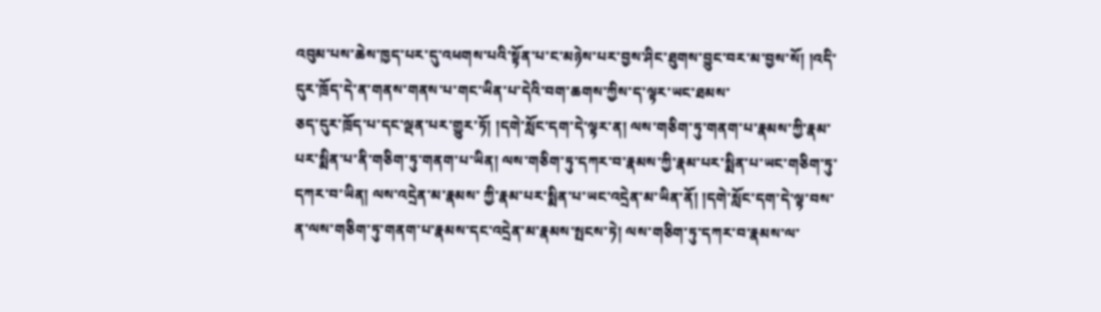འབུམ་པས་ཆེས་ཁྱད་པར་དུ་འཕགས་པའི་སྟོན་པ་ང་མཉེས་པར་བྱས་ཤིང་ཐུགས་བྱུང་བར་མ་བྱས་སོ། །འདི་དུར་ཁྲོད་དེ་ན་གནས་གནས་པ་གང་ཡིན་པ་དེའི་བག་ཆགས་ཀྱིས་ད་ལྟར་ཡང་ཐམས་
ཅད་དུར་ཁྲོད་པ་དང་ལྡན་པར་གྱུར་ཏོ། །དགེ་སློང་དག་དེ་ལྟར་ན། ལས་གཅིག་ཏུ་གནག་པ་རྣམས་ཀྱི་རྣམ་པར་སྨིན་པ་ནི་གཅིག་ཏུ་གནག་པ་ཡིན། ལས་གཅིག་ཏུ་དཀར་བ་རྣམས་ཀྱི་རྣམ་པར་སྨིན་པ་ཡང་གཅིག་ཏུ་དཀར་བ་ཡིན། ལས་འདྲེན་མ་རྣམས་ ཀྱི་རྣམ་པར་སྨིན་པ་ཡང་འདྲེན་མ་ཡིན་ནོ། །དགེ་སློང་དག་དེ་ལྟ་བས་ན་ལས་གཅིག་ཏུ་གནག་པ་རྣམས་དང་འདྲེན་མ་རྣམས་སྤངས་ཏེ། ལས་གཅིག་ཏུ་དཀར་བ་རྣམས་ལ་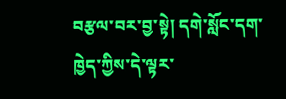བརྩལ་བར་བྱ་སྟེ། དགེ་སློང་དག་ཁྱེད་ཀྱིས་དེ་ལྟར་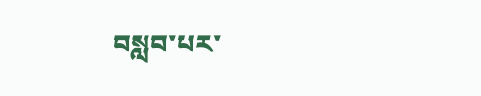བསླབ་པར་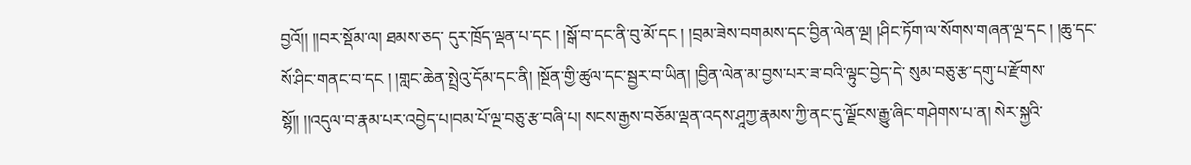བྱའོ།། །།བར་སྡོམ་ལ། ཐམས་ཅད་ དུར་ཁྲོད་ལྡན་པ་དང ། །སྒོ་བ་དང་ནི་བུ་མོ་དང ། །བྲམ་ཟེས་བགམས་དང་བྱིན་ལེན་ལྔ། །ཤིང་ཏོག་ལ་སོགས་གཞན་ལྔ་དང ། །ཆུ་དང་སོ་ཤིང་གནང་བ་དང ། །གླང་ཆེན་སྤྲེའུ་དོམ་དང་ནི། །སྔོན་གྱི་ཚུལ་དང་སྦྱར་བ་ཡིན། །བྱིན་ལེན་མ་བྱས་པར་ཟ་བའི་ལྟུང་བྱེད་དེ་ སུམ་བཅུ་རྩ་དགུ་པ་རྫོགས་སྷོ།། །།འདུལ་བ་རྣམ་པར་འབྱེད་པ།བམ་པོ་ལྔ་བཅུ་རྩ་བཞི་པ། སངས་རྒྱས་བཅོམ་ལྡན་འདས་ཤཱཀྱ་རྣམས་ཀྱི་ནང་དུ་ལྗོངས་རྒྱུ་ཞིང་གཤེགས་པ་ན། སེར་སྐྱའི་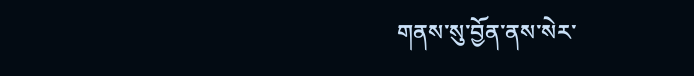གནས་སུ་བྱོན་ནས་སེར་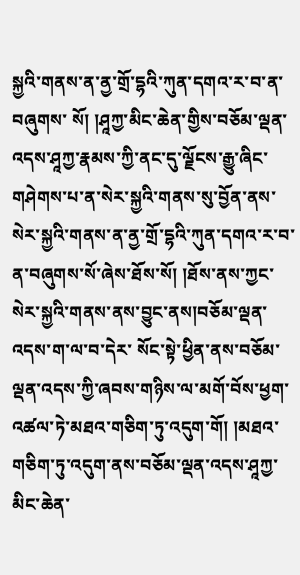སྐྱའི་གནས་ན་ནྱ་གྲོ་དྷའི་ཀུན་དགའ་ར་བ་ན་བཞུགས་ སོ། །ཤཱཀྱ་མིང་ཆེན་གྱིས་བཅོམ་ལྡན་འདས་ཤཱཀྱ་རྣམས་ཀྱི་ནང་དུ་ལྗོངས་རྒྱུ་ཞིང་གཤེགས་པ་ན་སེར་སྐྱའི་གནས་སུ་བྱོན་ནས་སེར་སྐྱའི་གནས་ན་ནྱ་གྲོ་དྷའི་ཀུན་དགའ་ར་བ་ན་བཞུགས་སོ་ཞེས་ཐོས་སོ། །ཐོས་ནས་ཀྱང་སེར་སྐྱའི་གནས་ནས་བྱུང་ནས།བཅོམ་ལྡན་འདས་ག་ལ་བ་དེར་ སོང་སྟེ་ཕྱིན་ནས་བཅོམ་ལྡན་འདས་ཀྱི་ཞབས་གཉིས་ལ་མགོ་བོས་ཕྱག་འཚལ་ཏེ་མཐའ་གཅིག་ཏུ་འདུག་གོ། །མཐའ་གཅིག་ཏུ་འདུག་ནས་བཅོམ་ལྡན་འདས་ཤཱཀྱ་མིང་ཆེན་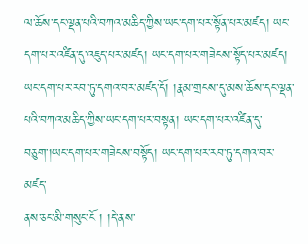ལ་ཆོས་དང་ལྡན་པའི་བཀའ་མཆིད་ཀྱིས་ཡང་དག་པར་སྟོན་པར་མཛད། ཡང་དག་པར་འཛིན་དུ་འཇུད་པར་མཛད། ཡང་དག་པར་གཟེངས་སྟོད་པར་མཛད། ཡང་དག་པར་རབ་ཏུ་དགའ་བར་མཛད་དོ། །རྣམ་གྲངས་དུ་མས་ཆོས་དང་ལྡན་པའི་བཀའ་མཆིད་ཀྱིས་ཡང་དག་པར་བསྟན། ཡང་དག་པར་འཛིན་དུ་བཅུག་།ཡང་དག་པར་གཟེངས་བསྟོད། ཡང་དག་པར་རབ་ཏུ་དགའ་བར་མཛད་
ནས་ཅང་མི་གསུང་ངོ ། །དེ་ནས་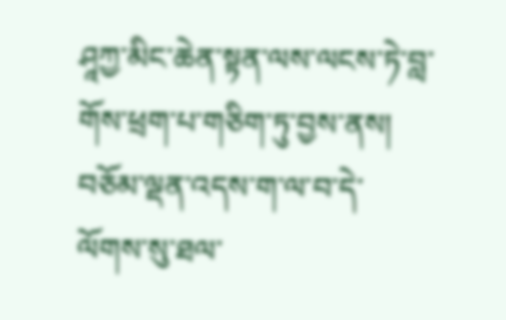ཤཱཀྱ་མིང་ཆེན་སྟན་ལས་ལངས་ཏེ་བླ་གོས་ཕྲག་པ་གཅིག་ཏུ་བྱས་ནས། བཅོམ་ལྡན་འདས་ག་ལ་བ་དེ་ལོགས་སུ་ཐལ་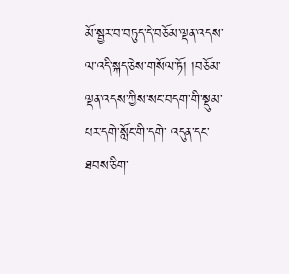མོ་སྦྱར་བ་བཏུད་དེ་བཅོམ་ལྡན་འདས་ལ་འདི་སྐད་ཅེས་གསོལ་ཏོ། །བཅོམ་ལྡན་འདས་ཀྱིས་སང་བདག་གི་སྡུམ་པར་དགེ་སློང་གི་དགེ་ འདུན་དང་ཐབས་ཅིག་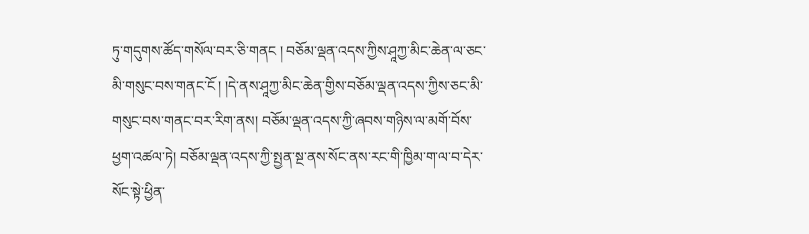ཏུ་གདུགས་ཚོད་གསོལ་བར་ཅི་གནང ། བཅོམ་ལྡན་འདས་ཀྱིས་ཤཱཀྱ་མིང་ཆེན་ལ་ཅང་མི་གསུང་བས་གནང་ངོ ། །དེ་ནས་ཤཱཀྱ་མིང་ཆེན་གྱིས་བཅོམ་ལྡན་འདས་ཀྱིས་ཅང་མི་གསུང་བས་གནང་བར་རིག་ནས། བཅོམ་ལྡན་འདས་ཀྱི་ཞབས་གཉིས་ལ་མགོ་བོས་ ཕྱག་འཚལ་ཏེ། བཅོམ་ལྡན་འདས་ཀྱི་སྤྱན་སྔ་ནས་སོང་ནས་རང་གི་ཁྱིམ་ག་ལ་བ་དེར་སོང་སྟེ་ཕྱིན་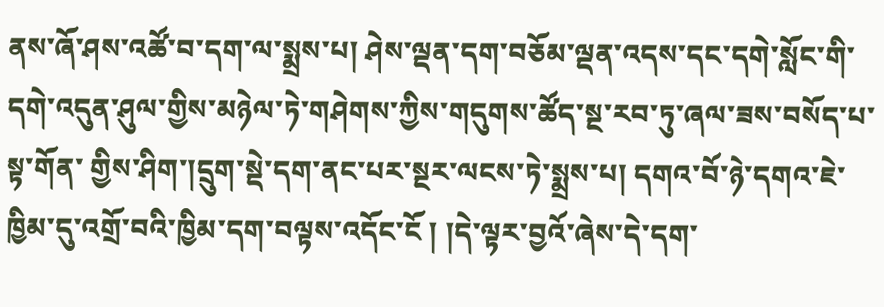ནས་ཞོ་ཤས་འཚོ་བ་དག་ལ་སྨྲས་པ། ཤེས་ལྡན་དག་བཅོམ་ལྡན་འདས་དང་དགེ་སློང་གི་དགེ་འདུན་ཤུལ་གྱིས་མཉེལ་ཏེ་གཤེགས་ཀྱིས་གདུགས་ཚོད་སྔ་རབ་ཏུ་ཞལ་ཟས་བསོད་པ་སྟ་གོན་ གྱིས་ཤིག་།དྲུག་སྡེ་དག་ནང་པར་སྔར་ལངས་ཏེ་སྨྲས་པ། དགའ་བོ་ཉེ་དགའ་ཇེ་ཁྱིམ་དུ་འགྲོ་བའི་ཁྱིམ་དག་བལྟས་འདོང་ངོ ། །དེ་ལྟར་བྱའོ་ཞེས་དེ་དག་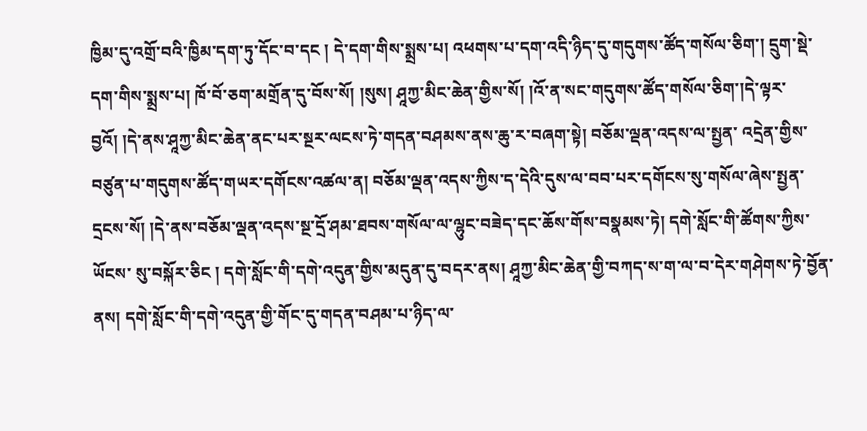ཁྱིམ་དུ་འགྲོ་བའི་ཁྱིམ་དག་ཏུ་དོང་བ་དང ། དེ་དག་གིས་སྨྲས་པ། འཕགས་པ་དག་འདི་ཉིད་དུ་གདུགས་ཚོད་གསོལ་ཅིག་། དྲུག་སྡེ་དག་གིས་སྨྲས་པ། ཁོ་བོ་ཅག་མགྲོན་དུ་བོས་སོ། །སུས། ཤཱཀྱ་མིང་ཆེན་གྱིས་སོ། །འོ་ན་སང་གདུགས་ཚོད་གསོལ་ཅིག་།དེ་ལྟར་བྱའོ། །དེ་ནས་ཤཱཀྱ་མིང་ཆེན་ནང་པར་སྔར་ལངས་ཏེ་གདན་བཤམས་ནས་ཆུ་ར་བཞག་སྟེ། བཅོམ་ལྡན་འདས་ལ་སྤྱན་ འདྲེན་གྱིས་བཙུན་པ་གདུགས་ཚོད་གཡར་དགོངས་འཚལ་ན། བཅོམ་ལྡན་འདས་ཀྱིས་ད་དེའི་དུས་ལ་བབ་པར་དགོངས་སུ་གསོལ་ཞེས་སྤྱན་དྲངས་སོ། །དེ་ནས་བཅོམ་ལྡན་འདས་སྔ་དྲོ་ཤམ་ཐབས་གསོལ་ལ་ལྷུང་བཟེད་དང་ཆོས་གོས་བསྣམས་ཏེ། དགེ་སློང་གི་ཚོགས་ཀྱིས་ཡོངས་ སུ་བསྐོར་ཅིང ། དགེ་སློང་གི་དགེ་འདུན་གྱིས་མདུན་དུ་བདར་ནས། ཤཱཀྱ་མིང་ཆེན་གྱི་བཀད་ས་ག་ལ་བ་དེར་གཤེགས་ཏེ་བྱོན་ནས། དགེ་སློང་གི་དགེ་འདུན་གྱི་གོང་དུ་གདན་བཤམ་པ་ཉིད་ལ་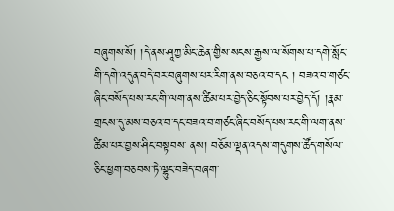བཞུགས་སོ། །དེ་ནས་ཤཱཀྱ་མིང་ཆེན་གྱིས་སངས་རྒྱས་ལ་སོགས་པ་དགེ་སློང་
གི་དགེ་འདུན་བདེ་བར་བཞུགས་པར་རིག་ནས་བཅའ་བ་དང ། བཟའ་བ་གཙང་ཞིང་བསོད་པས་རང་གི་ལག་ནས་ཚིམ་པར་བྱེད་ཅིང་སྟོབས་པར་བྱེད་དོ། །རྣམ་གྲངས་དུ་མས་བཅའ་བ་དང་བཟའ་བ་གཙང་ཞིང་བསོད་པས་རང་གི་ལག་ནས་ཚིམ་པར་བྱས་ཤིང་བསྟབས་ ནས། བཅོམ་ལྡན་འདས་གདུགས་ཚོད་གསོལ་ཅིང་ཕྱག་བཅབས་ཏེ་ལྷུང་བཟེད་བཞག་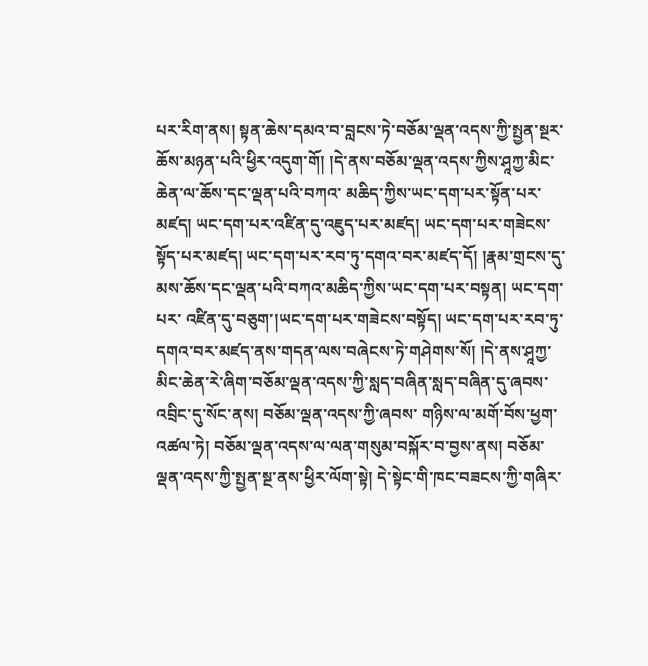པར་རིག་ནས། སྟན་ཆེས་དམའ་བ་བླངས་ཏེ་བཅོམ་ལྡན་འདས་ཀྱི་སྤྱན་སྔར་ཆོས་མཉན་པའི་ཕྱིར་འདུག་གོ། །དེ་ནས་བཅོམ་ལྡན་འདས་ཀྱིས་ཤཱཀྱ་མིང་ཆེན་ལ་ཆོས་དང་ལྡན་པའི་བཀའ་ མཆིད་ཀྱིས་ཡང་དག་པར་སྟོན་པར་མཛད། ཡང་དག་པར་འཛིན་དུ་འཇུད་པར་མཛད། ཡང་དག་པར་གཟེངས་སྟོད་པར་མཛད། ཡང་དག་པར་རབ་ཏུ་དགའ་བར་མཛད་དོ། །རྣམ་གྲངས་དུ་མས་ཆོས་དང་ལྡན་པའི་བཀའ་མཆིད་ཀྱིས་ཡང་དག་པར་བསྟན། ཡང་དག་པར་ འཛིན་དུ་བཅུག་།ཡང་དག་པར་གཟེངས་བསྟོད། ཡང་དག་པར་རབ་ཏུ་དགའ་བར་མཛད་ནས་གདན་ལས་བཞེངས་ཏེ་གཤེགས་སོ། །དེ་ནས་ཤཱཀྱ་མིང་ཆེན་རེ་ཞིག་བཅོམ་ལྡན་འདས་ཀྱི་སླད་བཞིན་སླད་བཞིན་དུ་ཞབས་འབྲིང་དུ་སོང་ནས། བཅོམ་ལྡན་འདས་ཀྱི་ཞབས་ གཉིས་ལ་མགོ་བོས་ཕྱག་འཚལ་ཏེ། བཅོམ་ལྡན་འདས་ལ་ལན་གསུམ་བསྐོར་བ་བྱས་ནས། བཅོམ་ལྡན་འདས་ཀྱི་སྤྱན་སྔ་ནས་ཕྱིར་ལོག་སྟེ། དེ་སྟེང་གི་ཁང་བཟངས་ཀྱི་གཞིར་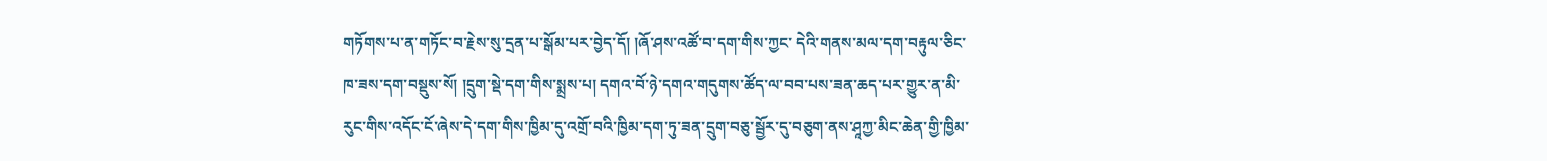གཏོགས་པ་ན་གཏོང་བ་རྗེས་སུ་དྲན་པ་སྒོམ་པར་བྱེད་དོ། །ཞོ་ཤས་འཚོ་བ་དག་གིས་ཀྱང་ དེའི་གནས་མལ་དག་བརྟུལ་ཅིང་ཁ་ཟས་དག་བསྡུས་སོ། །དྲུག་སྡེ་དག་གིས་སྨྲས་པ། དགའ་བོ་ཉེ་དགའ་གདུགས་ཚོད་ལ་བབ་པས་ཟན་ཆད་པར་གྱུར་ན་མི་རུང་གིས་འདོང་ངོ་ཞེས་དེ་དག་གིས་ཁྱིམ་དུ་འགྲོ་བའི་ཁྱིམ་དག་ཏུ་ཟན་དྲུག་བཅུ་སྦྱོར་དུ་བཅུག་ནས་ཤཱཀྱ་མིང་ཆེན་གྱི་ཁྱིམ་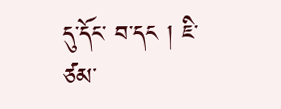དུ་དོང་ བ་དང ། ཇི་ཙམ་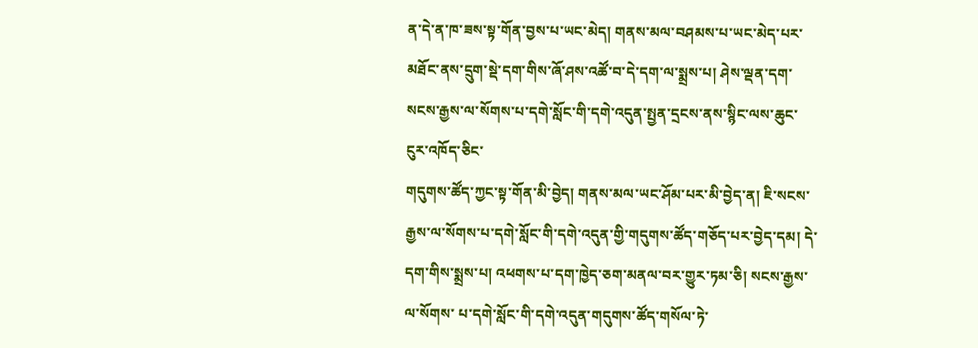ན་དེ་ན་ཁ་ཟས་སྟ་གོན་བྱས་པ་ཡང་མེད། གནས་མལ་བཤམས་པ་ཡང་མེད་པར་མཐོང་ནས་དྲུག་སྡེ་དག་གིས་ཞོ་ཤས་འཚོ་བ་དེ་དག་ལ་སྨྲས་པ། ཤེས་ལྡན་དག་སངས་རྒྱས་ལ་སོགས་པ་དགེ་སློང་གི་དགེ་འདུན་སྤྱན་དྲངས་ནས་སྙིང་ལས་ཆུང་ངུར་འཁོད་ཅིང་
གདུགས་ཚོད་ཀྱང་སྟ་གོན་མི་བྱེད། གནས་མལ་ཡང་ཤོམ་པར་མི་བྱེད་ན། ཇི་སངས་རྒྱས་ལ་སོགས་པ་དགེ་སློང་གི་དགེ་འདུན་གྱི་གདུགས་ཚོད་གཅོད་པར་བྱེད་དམ། དེ་དག་གིས་སྨྲས་པ། འཕགས་པ་དག་ཁྱེད་ཅག་མནལ་བར་གྱུར་ཏམ་ཅི། སངས་རྒྱས་ལ་སོགས་ པ་དགེ་སློང་གི་དགེ་འདུན་གདུགས་ཚོད་གསོལ་ཏེ་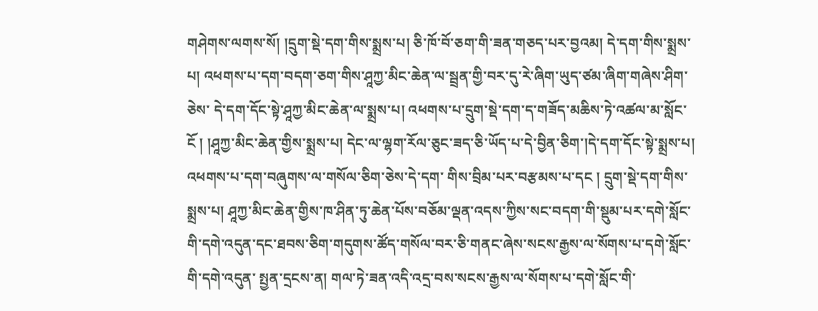གཤེགས་ལགས་སོ། །དྲུག་སྡེ་དག་གིས་སྨྲས་པ། ཅི་ཁོ་བོ་ཅག་གི་ཟན་གཅད་པར་བྱའམ། དེ་དག་གིས་སྨྲས་པ། འཕགས་པ་དག་བདག་ཅག་གིས་ཤཱཀྱ་མིང་ཆེན་ལ་སྦྲན་གྱི་བར་དུ་རེ་ཞིག་ཡུད་ཙམ་ཞིག་གཞེས་ཤིག་ཅེས་ དེ་དག་དོང་སྟེ་ཤཱཀྱ་མིང་ཆེན་ལ་སྨྲས་པ། འཕགས་པ་དྲུག་སྡེ་དག་ད་གཟོད་མཆིས་ཏེ་འཚལ་མ་སློང་ངོ ། །ཤཱཀྱ་མིང་ཆེན་གྱིས་སྨྲས་པ། དེང་ལ་ལྷག་རོལ་ཅུང་ཟད་ཅི་ཡོད་པ་དེ་བྱིན་ཅིག་།དེ་དག་དོང་སྟེ་སྨྲས་པ། འཕགས་པ་དག་བཞུགས་ལ་གསོལ་ཅིག་ཅེས་དེ་དག་ གིས་བྲིམ་པར་བརྩམས་པ་དང ། དྲུག་སྡེ་དག་གིས་སྨྲས་པ། ཤཱཀྱ་མིང་ཆེན་གྱིས་ཁ་ཤིན་ཏུ་ཆེན་པོས་བཅོམ་ལྡན་འདས་ཀྱིས་སང་བདག་གི་སྡུམ་པར་དགེ་སློང་གི་དགེ་འདུན་དང་ཐབས་ཅིག་གདུགས་ཚོད་གསོལ་བར་ཅི་གནང་ཞེས་སངས་རྒྱས་ལ་སོགས་པ་དགེ་སློང་གི་དགེ་འདུན་ སྤྱན་དྲངས་ན། གལ་ཏེ་ཟན་འདི་འདྲ་བས་སངས་རྒྱས་ལ་སོགས་པ་དགེ་སློང་གི་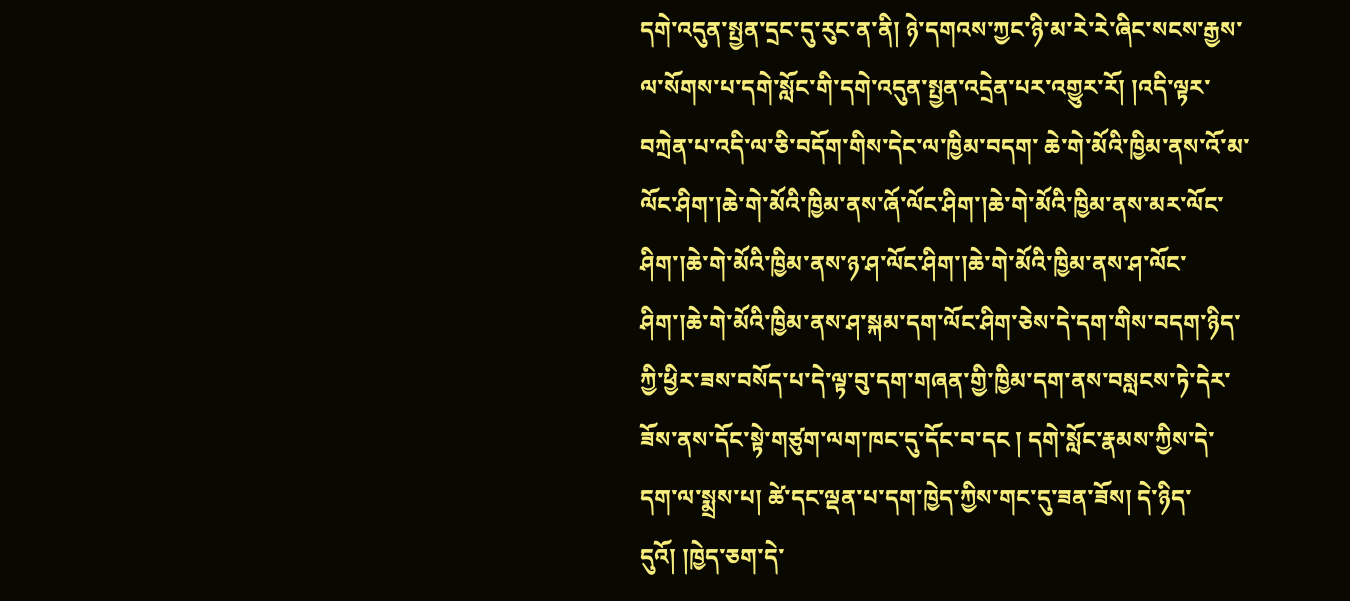དགེ་འདུན་སྤྱན་དྲང་དུ་རུང་ན་ནི། ཉེ་དགའས་ཀྱང་ཉི་མ་རེ་རེ་ཞིང་སངས་རྒྱས་ལ་སོགས་པ་དགེ་སློང་གི་དགེ་འདུན་སྤྱན་འདྲེན་པར་འགྱུར་རོ། །འདི་ལྟར་བཀྲེན་པ་འདི་ལ་ཅི་བདོག་གིས་དེང་ལ་ཁྱིམ་བདག་ ཆེ་གེ་མོའི་ཁྱིམ་ནས་འོ་མ་ལོང་ཤིག་།ཆེ་གེ་མོའི་ཁྱིམ་ནས་ཞོ་ལོང་ཤིག་།ཆེ་གེ་མོའི་ཁྱིམ་ནས་མར་ལོང་ཤིག་།ཆེ་གེ་མོའི་ཁྱིམ་ནས་ཉ་ཤ་ལོང་ཤིག་།ཆེ་གེ་མོའི་ཁྱིམ་ནས་ཤ་ལོང་ཤིག་།ཆེ་གེ་མོའི་ཁྱིམ་ནས་ཤ་སྐམ་དག་ལོང་ཤིག་ཅེས་དེ་དག་གིས་བདག་ཉིད་ ཀྱི་ཕྱིར་ཟས་བསོད་པ་དེ་ལྟ་བུ་དག་གཞན་གྱི་ཁྱིམ་དག་ནས་བསླངས་ཏེ་དེར་ཟོས་ནས་དོང་སྟེ་གཙུག་ལག་ཁང་དུ་དོང་བ་དང ། དགེ་སློང་རྣམས་ཀྱིས་དེ་དག་ལ་སྨྲས་པ། ཚེ་དང་ལྡན་པ་དག་ཁྱེད་ཀྱིས་གང་དུ་ཟན་ཟོས། དེ་ཉིད་དུའོ། །ཁྱེད་ཅག་དེ་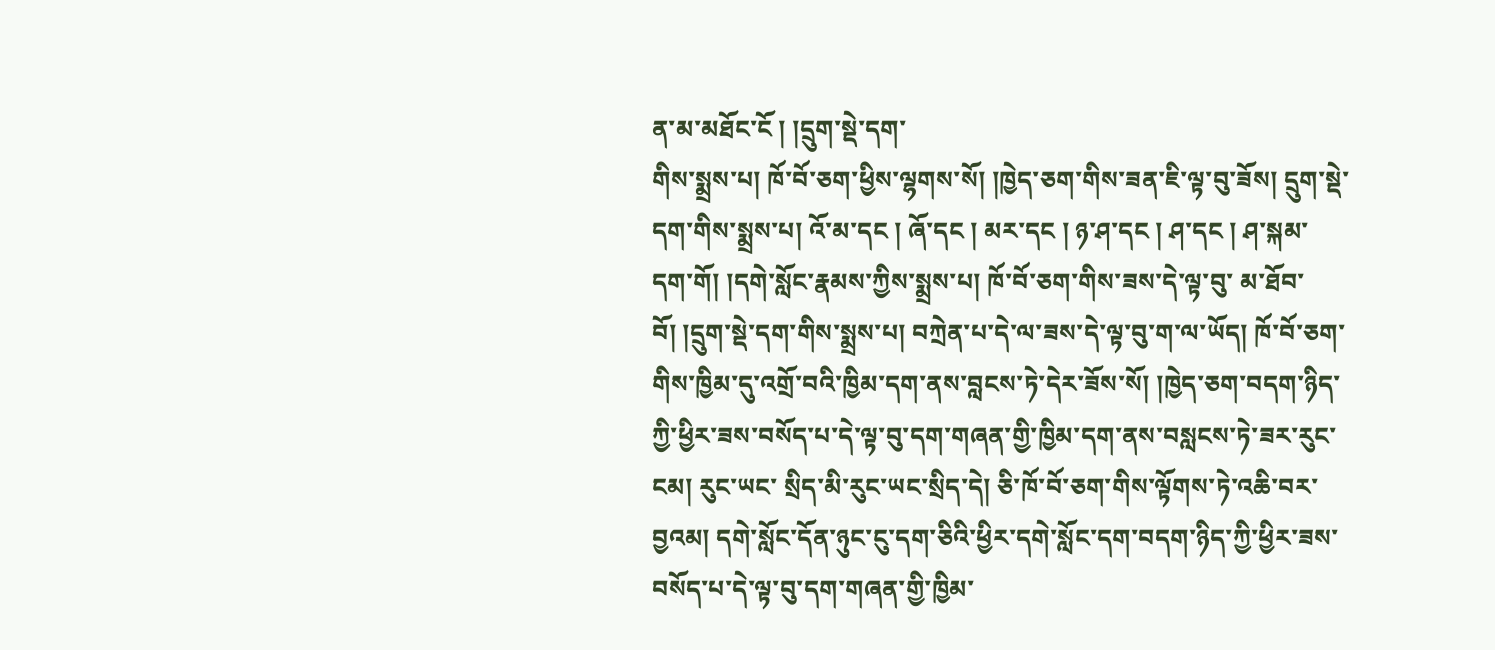ན་མ་མཐོང་ངོ ། །དྲུག་སྡེ་དག་
གིས་སྨྲས་པ། ཁོ་བོ་ཅག་ཕྱིས་ལྷགས་སོ། །ཁྱེད་ཅག་གིས་ཟན་ཇི་ལྟ་བུ་ཟོས། དྲུག་སྡེ་དག་གིས་སྨྲས་པ། འོ་མ་དང ། ཞོ་དང ། མར་དང ། ཉ་ཤ་དང ། ཤ་དང ། ཤ་སྐམ་དག་གོ། །དགེ་སློང་རྣམས་ཀྱིས་སྨྲས་པ། ཁོ་བོ་ཅག་གིས་ཟས་དེ་ལྟ་བུ་ མ་ཐོབ་བོ། །དྲུག་སྡེ་དག་གིས་སྨྲས་པ། བཀྲེན་པ་དེ་ལ་ཟས་དེ་ལྟ་བུ་ག་ལ་ཡོད། ཁོ་བོ་ཅག་གིས་ཁྱིམ་དུ་འགྲོ་བའི་ཁྱིམ་དག་ནས་བླངས་ཏེ་དེར་ཟོས་སོ། །ཁྱེད་ཅག་བདག་ཉིད་ཀྱི་ཕྱིར་ཟས་བསོད་པ་དེ་ལྟ་བུ་དག་གཞན་གྱི་ཁྱིམ་དག་ནས་བསླངས་ཏེ་ཟར་རུང་ངམ། རུང་ཡང་ སྲིད་མི་རུང་ཡང་སྲིད་དེ། ཅི་ཁོ་བོ་ཅག་གིས་ལྟོགས་ཏེ་འཆི་བར་བྱའམ། དགེ་སློང་དོན་ཉུང་ངུ་དག་ཅིའི་ཕྱིར་དགེ་སློང་དག་བདག་ཉིད་ཀྱི་ཕྱིར་ཟས་བསོད་པ་དེ་ལྟ་བུ་དག་གཞན་གྱི་ཁྱིམ་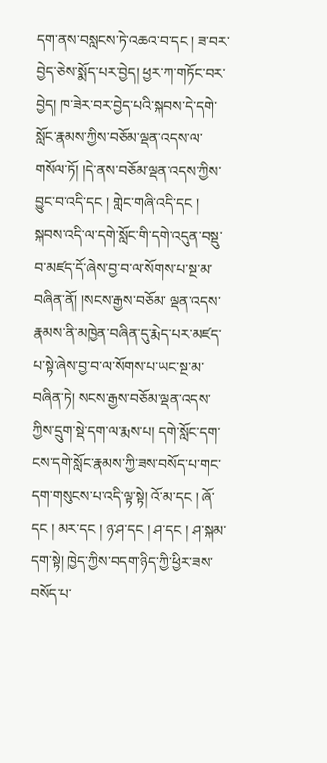དག་ནས་བསླངས་ཏེ་འཆའ་བ་དང ། ཟ་བར་བྱེད་ཅེས་སྨོད་པར་བྱེད། ཕྱར་ཀ་གཏོང་བར་བྱེད། ཁ་ཟེར་བར་བྱེད་པའི་སྐབས་དེ་དགེ་སློང་རྣམས་ཀྱིས་བཅོམ་ལྡན་འདས་ལ་གསོལ་ཏོ། །དེ་ནས་བཅོམ་ལྡན་འདས་ཀྱིས་བྱུང་བ་འདི་དང ། གླེང་གཞི་འདི་དང ། སྐབས་འདི་ལ་དགེ་སློང་གི་དགེ་འདུན་བསྡུ་བ་མཛད་དོ་ཞེས་བྱ་བ་ལ་སོགས་པ་སྔ་མ་བཞིན་ནོ། །སངས་རྒྱས་བཅོམ་ ལྡན་འདས་རྣམས་ནི་མཁྱེན་བཞིན་དུ་རྨེད་པར་མཛད་པ་སྟེ་ཞེས་བྱ་བ་ལ་སོགས་པ་ཡང་སྔ་མ་བཞིན་ཏེ། སངས་རྒྱས་བཅོམ་ལྡན་འདས་ཀྱིས་དྲུག་སྡེ་དག་ལ་རྨས་པ། དགེ་སློང་དག་ངས་དགེ་སློང་རྣམས་ཀྱི་ཟས་བསོད་པ་གང་དག་གསུངས་པ་འདི་ལྟ་སྟེ། འོ་མ་དང ། ཞོ་དང ། མར་དང ། ཉ་ཤ་དང ། ཤ་དང ། ཤ་སྐམ་དག་སྟེ། ཁྱེད་ཀྱིས་བདག་ཉིད་ཀྱི་ཕྱིར་ཟས་བསོད་པ་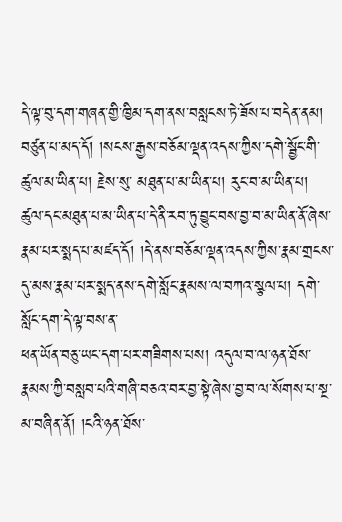དེ་ལྟ་བུ་དག་གཞན་གྱི་ཁྱིམ་དག་ནས་བསླངས་ཏེ་ཟོས་པ་བདེན་ནམ། བཙུན་པ་མད་དོ། །སངས་རྒྱས་བཅོམ་ལྡན་འདས་ཀྱིས་དགེ་སྦྱོང་གི་ཚུལ་མ་ཡིན་པ། རྗེས་སུ་ མཐུན་པ་མ་ཡིན་པ། རུང་བ་མ་ཡིན་པ། ཚུལ་དང་མཐུན་པ་མ་ཡིན་པ་དེ་ནི་རབ་ཏུ་བྱུང་བས་བྱ་བ་མ་ཡིན་ནོ་ཞེས་རྣམ་པར་སྨད་པ་མཛད་དོ། །དེ་ནས་བཅོམ་ལྡན་འདས་ཀྱིས་རྣམ་གྲངས་དུ་མས་རྣམ་པར་སྨད་ནས་དགེ་སློང་རྣམས་ལ་བཀའ་སྩལ་པ། དགེ་སློང་དག་དེ་ལྟ་བས་ན་
ཕན་ཡོན་བཅུ་ཡང་དག་པར་གཟིགས་པས། འདུལ་བ་ལ་ཉན་ཐོས་རྣམས་ཀྱི་བསླབ་པའི་གཞི་བཅའ་བར་བྱ་སྟེ་ཞེས་བྱ་བ་ལ་སོགས་པ་སྔ་མ་བཞིན་ནོ། །ངའི་ཉན་ཐོས་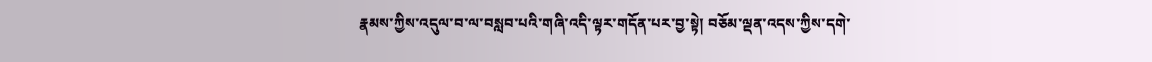རྣམས་ཀྱིས་འདུལ་བ་ལ་བསླབ་པའི་གཞི་འདི་ལྟར་གདོན་པར་བྱ་སྟེ། བཅོམ་ལྡན་འདས་ཀྱིས་དགེ་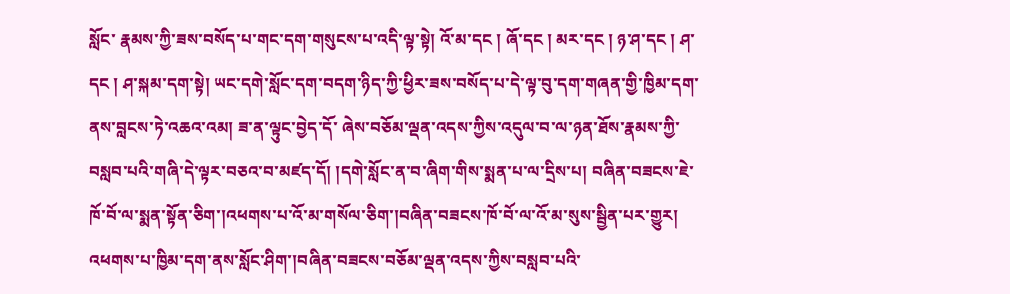སློང་ རྣམས་ཀྱི་ཟས་བསོད་པ་གང་དག་གསུངས་པ་འདི་ལྟ་སྟེ། འོ་མ་དང ། ཞོ་དང ། མར་དང ། ཉ་ཤ་དང ། ཤ་དང ། ཤ་སྐམ་དག་སྟེ། ཡང་དགེ་སློང་དག་བདག་ཉིད་ཀྱི་ཕྱིར་ཟས་བསོད་པ་དེ་ལྟ་བུ་དག་གཞན་གྱི་ཁྱིམ་དག་ནས་བླངས་ཏེ་འཆའ་འམ། ཟ་ན་ལྟུང་བྱེད་དོ་ ཞེས་བཅོམ་ལྡན་འདས་ཀྱིས་འདུལ་བ་ལ་ཉན་ཐོས་རྣམས་ཀྱི་བསླབ་པའི་གཞི་དེ་ལྟར་བཅའ་བ་མཛད་དོ། །དགེ་སློང་ན་བ་ཞིག་གིས་སྨན་པ་ལ་དྲིས་པ། བཞིན་བཟངས་ཇེ་ཁོ་བོ་ལ་སྨན་སྟོན་ཅིག་།འཕགས་པ་འོ་མ་གསོལ་ཅིག་།བཞིན་བཟངས་ཁོ་བོ་ལ་འོ་མ་སུས་སྦྱིན་པར་གྱུར། འཕགས་པ་ཁྱིམ་དག་ནས་སློང་ཤིག་།བཞིན་བཟངས་བཅོམ་ལྡན་འདས་ཀྱིས་བསླབ་པའི་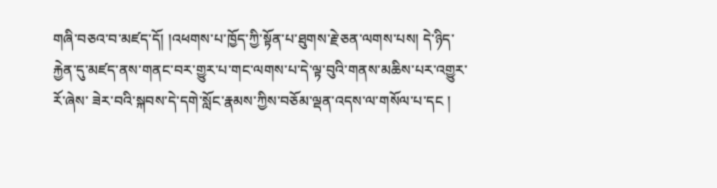གཞི་བཅའ་བ་མཛད་དོ། །འཕགས་པ་ཁྱོད་ཀྱི་སྟོན་པ་ཐུགས་རྗེ་ཅན་ལགས་པས། དེ་ཉིད་རྐྱེན་དུ་མཛད་ནས་གནང་བར་གྱུར་པ་གང་ལགས་པ་དེ་ལྟ་བུའི་གནས་མཆིས་པར་འགྱུར་རོ་ཞེས་ ཟེར་བའི་སྐབས་དེ་དགེ་སློང་རྣམས་ཀྱིས་བཅོམ་ལྡན་འདས་ལ་གསོལ་པ་དང །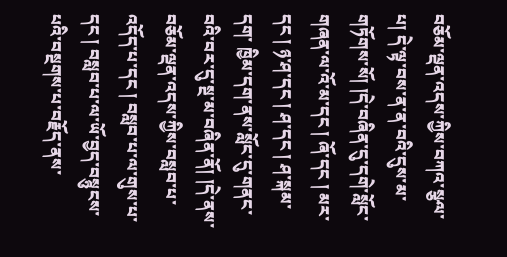བཅོམ་ལྡན་འདས་ཀྱིས་བཀའ་སྩལ་པ། དེ་ལྟ་བས་ན་ན་བའི་དུས་མ་གཏོགས་སོ། །དེ་བཞིན་དུ་དགེ་སློང་གཞན་ལ་འོ་མ་དང ། ཞོ་དང ། མར་དང ། ཉ་ཤ་དང ། ཤ་དང ། ཤ་སྐམ་དག་ ཁྱིམ་དག་ནས་སློང་དུ་གནང་བའི་བར་དུ་སྔ་མ་བཞིན་ནོ། །དེ་ནས་བཅོམ་ལྡན་འདས་ཀྱིས་བསླབ་པ་འདོད་པ་དང ། བསླབ་པ་ལ་གུས་པ་དང ། བསླབ་པ་ལ་ཡོ་བྱད་བསྙུངས་པའི་བསྔགས་པ་བརྗོད་ནས་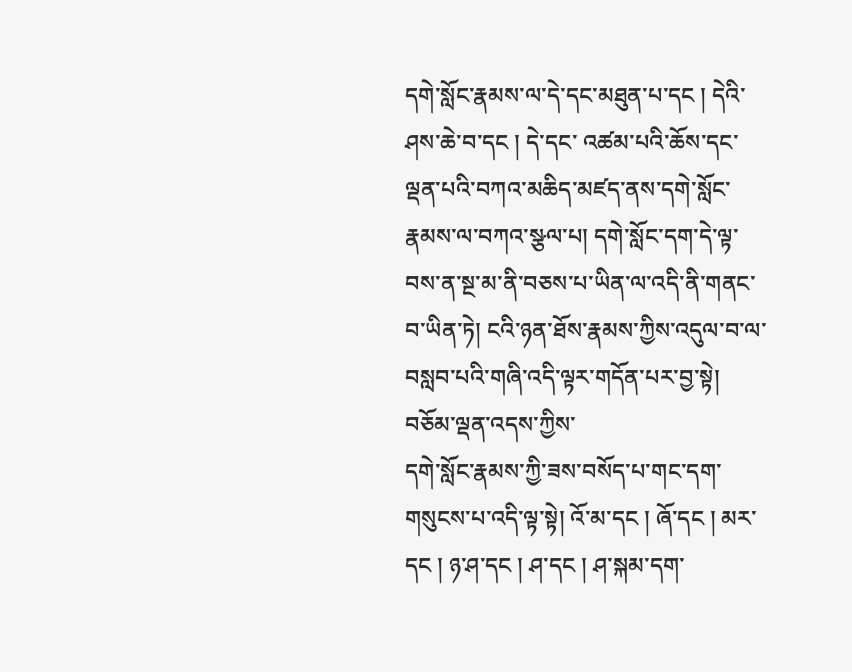དགེ་སློང་རྣམས་ལ་དེ་དང་མཐུན་པ་དང ། དེའི་ཤས་ཆེ་བ་དང ། དེ་དང་ འཚམ་པའི་ཆོས་དང་ལྡན་པའི་བཀའ་མཆིད་མཛད་ནས་དགེ་སློང་རྣམས་ལ་བཀའ་སྩལ་པ། དགེ་སློང་དག་དེ་ལྟ་བས་ན་སྔ་མ་ནི་བཅས་པ་ཡིན་ལ་འདི་ནི་གནང་བ་ཡིན་ཏེ། ངའི་ཉན་ཐོས་རྣམས་ཀྱིས་འདུལ་བ་ལ་བསླབ་པའི་གཞི་འདི་ལྟར་གདོན་པར་བྱ་སྟེ། བཅོམ་ལྡན་འདས་ཀྱིས་
དགེ་སློང་རྣམས་ཀྱི་ཟས་བསོད་པ་གང་དག་གསུངས་པ་འདི་ལྟ་སྟེ། འོ་མ་དང ། ཞོ་དང ། མར་དང ། ཉ་ཤ་དང ། ཤ་དང ། ཤ་སྐམ་དག་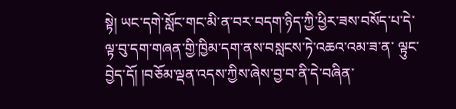སྟེ། ཡང་དགེ་སློང་གང་མི་ན་བར་བདག་ཉིད་ཀྱི་ཕྱིར་ཟས་བསོད་པ་དེ་ལྟ་བུ་དག་གཞན་གྱི་ཁྱིམ་དག་ནས་བསླངས་ཏེ་འཆའ་འམ་ཟ་ན་ ལྟུང་བྱེད་དོ། །བཅོམ་ལྡན་འདས་ཀྱིས་ཞེས་བྱ་བ་ནི་དེ་བཞིན་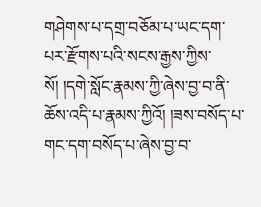གཤེགས་པ་དགྲ་བཅོམ་པ་ཡང་དག་པར་རྫོགས་པའི་སངས་རྒྱས་ཀྱིས་སོ། །དགེ་སློང་རྣམས་ཀྱི་ཞེས་བྱ་བ་ནི་ཆོས་འདི་པ་རྣམས་ཀྱིའོ། །ཟས་བསོད་པ་གང་དག་བསོད་པ་ཞེས་བྱ་བ་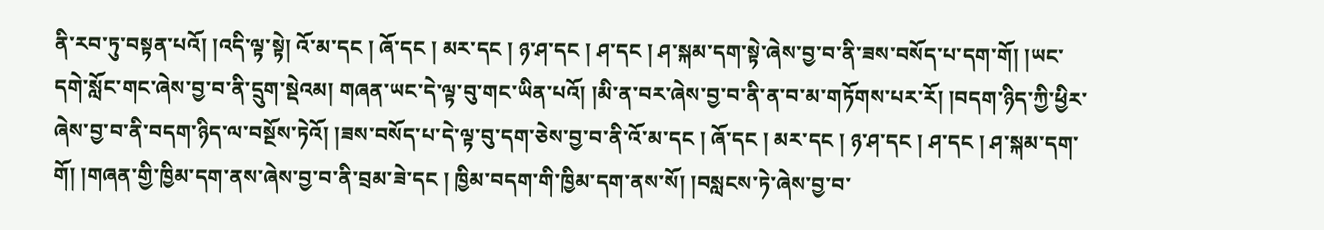ནི་རབ་ཏུ་བསྟན་པའོ། །འདི་ལྟ་སྟེ། འོ་མ་དང ། ཞོ་དང ། མར་དང ། ཉ་ཤ་དང ། ཤ་དང ། ཤ་སྐམ་དག་སྟེ་ཞེས་བྱ་བ་ནི་ཟས་བསོད་པ་དག་གོ། །ཡང་དགེ་སློང་གང་ཞེས་བྱ་བ་ནི་དྲུག་སྡེའམ། གཞན་ཡང་དེ་ལྟ་བུ་གང་ཡིན་པའོ། །མི་ན་བར་ཞེས་བྱ་བ་ནི་ན་བ་མ་གཏོགས་པར་རོ། །བདག་ཉིད་ཀྱི་ཕྱིར་ ཞེས་བྱ་བ་ནི་བདག་ཉིད་ལ་བསྔོས་ཏེའོ། །ཟས་བསོད་པ་དེ་ལྟ་བུ་དག་ཅེས་བྱ་བ་ནི་འོ་མ་དང ། ཞོ་དང ། མར་དང ། ཉ་ཤ་དང ། ཤ་དང ། ཤ་སྐམ་དག་གོ། །གཞན་གྱི་ཁྱིམ་དག་ནས་ཞེས་བྱ་བ་ནི་བྲམ་ཟེ་དང ། ཁྱིམ་བདག་གི་ཁྱིམ་དག་ནས་སོ། །བསླངས་ཏེ་ཞེས་བྱ་བ་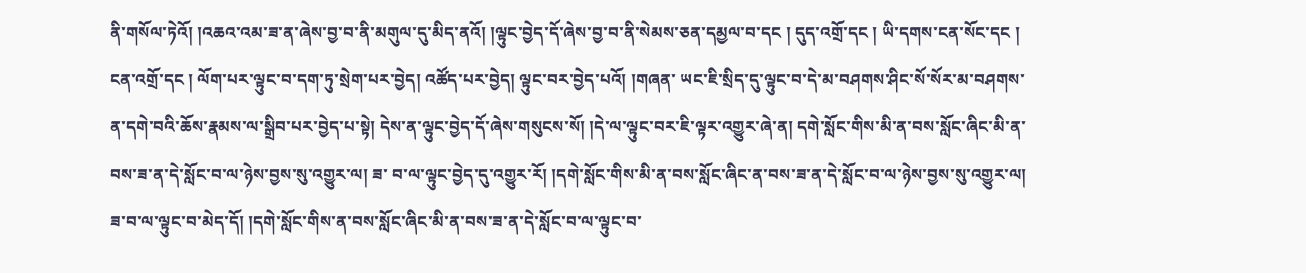ནི་གསོལ་ཏེའོ། །འཆའ་འམ་ཟ་ན་ཞེས་བྱ་བ་ནི་མགུལ་དུ་མིད་ནའོ། །ལྟུང་བྱེད་དོ་ཞེས་བྱ་བ་ནི་སེམས་ཅན་དམྱལ་བ་དང ། དུད་འགྲོ་དང ། ཡི་དགས་ངན་སོང་དང ། ངན་འགྲོ་དང ། ལོག་པར་ལྟུང་བ་དག་ཏུ་སྲེག་པར་བྱེད། འཚོད་པར་བྱེད། ལྟུང་བར་བྱེད་པའོ། །གཞན་ ཡང་ཇི་སྲིད་དུ་ལྟུང་བ་དེ་མ་བཤགས་ཤིང་སོ་སོར་མ་བཤགས་ན་དགེ་བའི་ཆོས་རྣམས་ལ་སྒྲིབ་པར་བྱེད་པ་སྟེ། དེས་ན་ལྟུང་བྱེད་དོ་ཞེས་གསུངས་སོ། །དེ་ལ་ལྟུང་བར་ཇི་ལྟར་འགྱུར་ཞེ་ན། དགེ་སློང་གིས་མི་ན་བས་སློང་ཞིང་མི་ན་བས་ཟ་ན་དེ་སློང་བ་ལ་ཉེས་བྱས་སུ་འགྱུར་ལ། ཟ་ བ་ལ་ལྟུང་བྱེད་དུ་འགྱུར་རོ། །དགེ་སློང་གིས་མི་ན་བས་སློང་ཞིང་ན་བས་ཟ་ན་དེ་སློང་བ་ལ་ཉེས་བྱས་སུ་འགྱུར་ལ། ཟ་བ་ལ་ལྟུང་བ་མེད་དོ། །དགེ་སློང་གིས་ན་བས་སློང་ཞིང་མི་ན་བས་ཟ་ན་དེ་སློང་བ་ལ་ལྟུང་བ་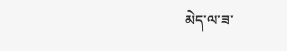མེད་ལ་ཟ་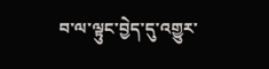བ་ལ་ལྟུང་བྱེད་དུ་འགྱུར་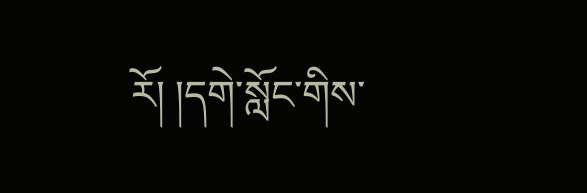རོ། །དགེ་སློང་གིས་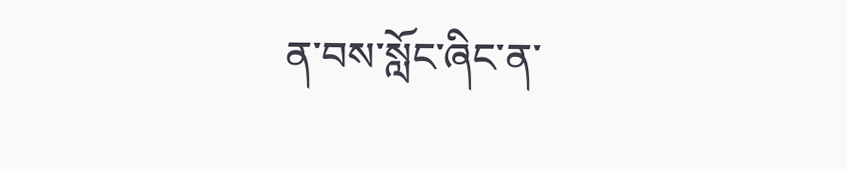ན་བས་སློང་ཞིང་ན་